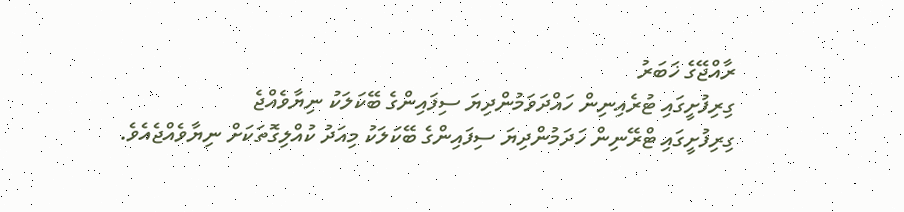ރާއްޖޭގެ ޚަބަރު
ގިރިފުށީގައި ޓުރެއިނިން ހައްދަވަމުންދިޔަ ސިފައިންގެ ބޭކަލަކު ނިޔާވެއްޖެ
ގިރިފުށީގައި ޓްރޭނިން ހަދަމުންދިޔަ ސިފައިންގެ ބޭކަލަކު މިއަދު ކުއްލިގޮތަކަށް ނިޔާވެއްޖެއެވެ.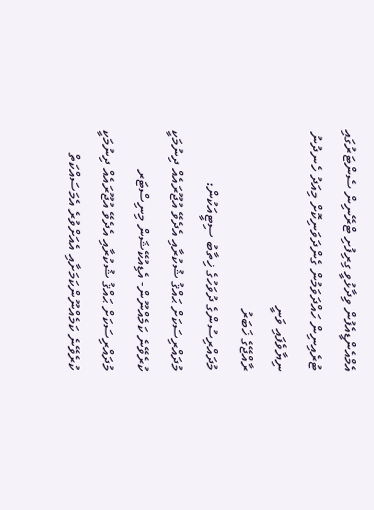އެމްއެންޑީއެފުން ވިދާޅުވީ ގިރިފުށި ޓްރޭނިން ސެންޓަރުގައި ޓުރެއިނިން ހައްދަވަމުން ގެންދަވަނިކޮށް މިއަދު ހެނދުނު ނިޔާވެފައި ވަނީ
ރާއްޖޭގެ ޚަބަރު
މުދައްރިސުންގެ ދުވަހުގެ ޚިތާބު ސިޓީއަކުން: މުދައްރިސަކަށް ޙައްޤު ޝުކުރާއި އެދެވޭ އުޖޫރައެއް ދިނުމަކީ ކުރެވޭނެ ކަމެއްނޫން- އެޑިއުކޭޝަން މިނިސްޓަރ
މުދައްރިސަކަށް ޙައްޤު ޝުކުރާއި އެދެވޭ އުޖޫރައެއް ދިނުމަކީ ކުރެވޭނެ ކަމެއްނޫންކަމަށާއި އެއަށްވުރެ އެމަސައްކަތް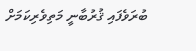ބުރަވެފައި ޤުރުބާނީ މަތިވެރިކަމަށް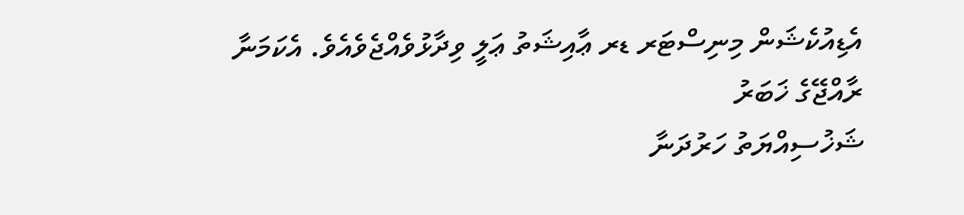އެޑިއުކެޝަން މިނިސްޓަރ ޑރ ޢާއިޝަތު ޢަލީ ވިދާޅުވެއްޖެވެއެވެ. އެކަމަނާ
ރާއްޖޭގެ ޚަބަރު
ޝަޚުސިއްޔަތު ހަރުދަނާ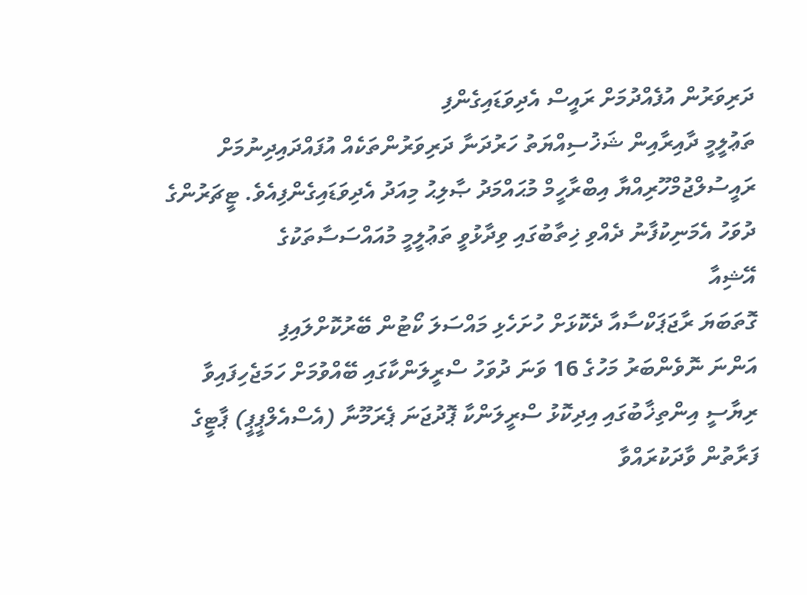ދަރިވަރުން އުފެއްދުމަށް ރައީސް އެދިވަޑައިގެންފި
ތަޢުލީމީ ދާއިރާއިން ޝަޚުސިއްޔަތު ހަރުދަނާ ދަރިވަރުންތަކެއް އުފައްދައިދިނުމަށް ރައީސުލްޖުމްހޫރިއްޔާ އިބްރާހީމް މުޙައްމަދު ޞާލިޙު މިއަދު އެދިވަޑައިގެންފިއެވެ. ޓީޗަރުންގެ ދުވަހު އެމަނިކުފާނު ދެއްވި ޚިތާބުގައި ވިދާޅުވީ ތަޢުލީމީ މުއައްސަސާތަކުގެ
އޭޝިއާ
ގޮތަބަޔަ ރާޖަޕަކްސާއާ ދެކޮޅަށް ހުށަހެޅި މައްސަލަ ކޯޓުން ބޭރުކޮށްލައިފި
އަންނަ ނޮވެންބަރު މަހުގެ 16 ވަނަ ދުވަހު ސްރީލަންކާގައި ބޭއްވުމަށް ހަމަޖެހިފައިވާ ރިޔާސީ އިންތިޚާބުގައި އިދިކޮޅު ސްރީލަންކާ ޕޮދުޖަނަ ޕެރަމޫނާ (އެސްއެލްޕީޕީ) ޕާޓީގެ ފަރާތުން ވާދަކުރައްވާ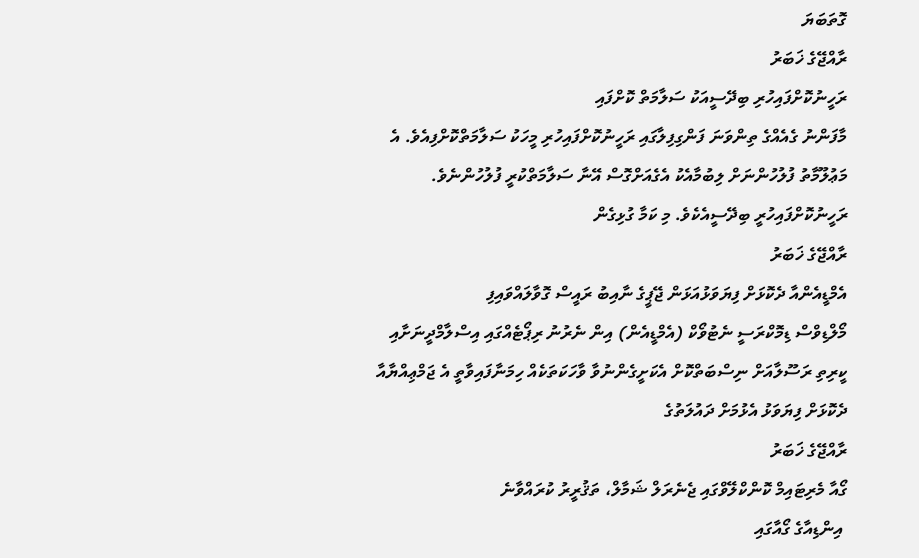ގޮތަބަޔަ
ރާއްޖޭގެ ޚަބަރު
ރަހީނުކޮށްފައިހުރި ބިދޭސީއަކު ސަލާމަތް ކޮށްފައި
މާފަންނު ގެއެއްގެ ތިންވަނަ ފަންގިފިލާގައި ރަހީނުކޮށްފައިހުރި މީހަކު ސަލާމަތްކޮށްފިއެވެ. އެ މަޢުލޫމާތު ފުލުހުންނަށް ލިބުމާއެކު އެގެއަށްގޮސް އޭނާ ސަލާމަތްކުރީ ފުލުހުންނެވެ. ރަހީނުކޮށްފައިހުރީ ބިދޭސީއެކެވެ. މި ކަމާ ގުޅިގެން
ރާއްޖޭގެ ޚަބަރު
އެމްޑީއެންއާ ދެކޮޅަށް ފިޔަވަޅުއަޅަން ޖޭޕީގެ ނާއިބު ރައީސް ގޮވާލައްވައިފި
މޯލްޑިވްސް ޑިމޮކްރަސީ ނެޓުވޯކް (އެމްޑީއެން) އިން ނެރުނު ރިޕޯޓެއްގައި އިސްލާމްދީނަށާއި ކީރިތި ރަސޫލާއަށް ނިސްބަތްކޮށް އެކަށީގެންނުވާ ވާހަކަތަކެއް ހިމަނާފައިވާތީ އެ ޖަމްޢިއްޔާއާ ދެކޮޅަށް ފިޔަވަޅު އެޅުމަށް ދައުލަތުގެ
ރާއްޖޭގެ ޚަބަރު
ގޯއާ މެރިޓައިމް ކޮންކްލޭވްގައި ޖެނެރަލް ޝަމާލް، ތަޤުރީރު ކުރައްވާނެ
 އިންޑިއާގެ ގޯއާގައި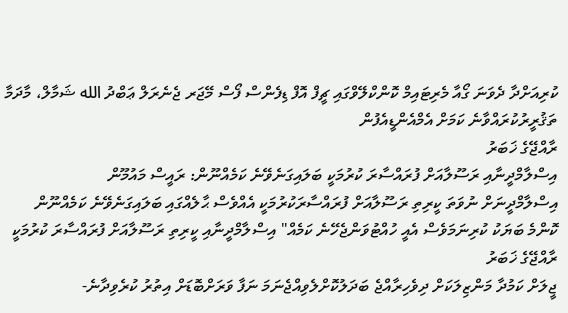ކުރިއަށްދާ ދެވަނަ ގޯއާ މެރިޓައިމް ކޮންކްލޭވްގައި ޗީފް އޮފް ޑިފެންސް ފޯސް މޭޖަރ ޖެނެރަލް ޢަބްދު الله ޝަމާލް، މާދަމާ ތަޤުރީރުކުރައްވާނެ ކަމަށް އެމްއެންޑީއެފުން
ރާއްޖޭގެ ޚަބަރު
އިސްލާމްދީނާއި ރަސޫލާއަށް ފުރައްސާރަ ކުރުމަކީ ބަލައިގަނެވޭނެ ކަމެއްނޫން: ރައީސް މައުމޫން
އިސްލާމްދީނަށް ނުވަތަ ކީރިތި ރަސޫލާއަށް ފުރައްސާރަކުރުމަކީ އެއްވެސް ޙާލެއްގައި ބަލައިގަނެވޭނެ ކަމެއްނޫން ކޮންމެ ބަޔަކު ކުރިނަމަވެސް އެއީ ހުއްޓުވަންޖެހޭނެ ކަމެއް" އިސްލާމްދީނާއި ކީރިތި ރަސޫލާއަށް ފުރައްސާރަ ކުރުމަކީ
ރާއްޖޭގެ ޚަބަރު
ޖީލަށް ކަމުދާ މަންޒިލަކަށް ދިވެހިރާއްޖެ ބަދަލުކޮށްލެވިއްޖެނަމަ ނަފާ ވަރަށްބޮޑަށް އިތުރު ކުރެވިދާނެ-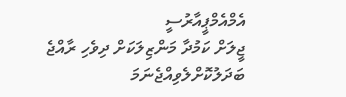އެމްއެމްޕީއާރުސީ
ޖީލަށް ކަމުދާ މަންޒިލަކަށް ދިވެހި ރާއްޖެ ބަދަލުކޮށްލެވިއްޖެނަމަ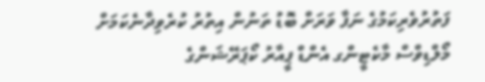ފަތުރުވެރިކަމުގެ ނަފާ ވަރަށް ބޮޑު ތަނުން އިތުރު ކުރެވިދާނެކަމަށް މޯލްޑިވްސް މާކެޓީންގ އެންޑް ޕީއާރު ކޯޕަރޭޝަންގެ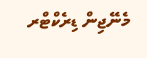މެނޭޖިން ޑިރެކްޓްރ